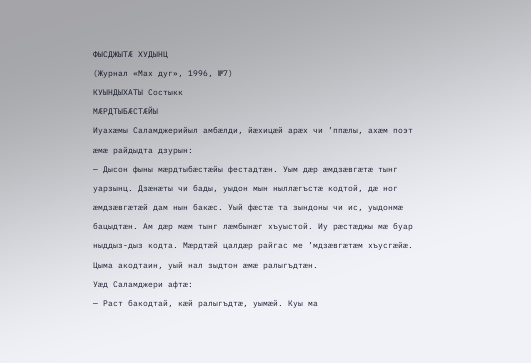ФЫСДЖЫТÆ ХУДЫНЦ
(Журнал «Мах дуг», 1996, №7)
КУЫНДЫХАТЫ Состыкк
МÆРДТЫБÆСТÆЙЫ
Иуахæмы Саламджерийыл амбæлди, йæхицæй арæх чи ’ппæлы, ахæм поэт æмæ райдыдта дзурын:
— Дысон фыны мæрдтыбæстæйы фестадтæн. Уым дæр æмдзæвгæтæ тынг уарзынц. Дзæнæты чи бады, уыдон мын ныллæгъстæ кодтой, дæ ног æмдзæвгæтæй дам нын бакæс. Уый фæстæ та зындоны чи ис, уыдонмæ бацыдтæн. Ам дæр мæм тынг лæмбынæг хъуыстой. Иу рæстæджы мæ буар ныддыз-дыз кодта. Мæрдтæй цалдæр райгас ме ’мдзæвгæтæм хъусгæйæ. Цыма акодтаин, уый нал зыдтон æмæ ралыгъдтæн.
Уæд Саламджери афтæ:
— Раст бакодтай, кæй ралыгъдтæ, уымæй. Куы ма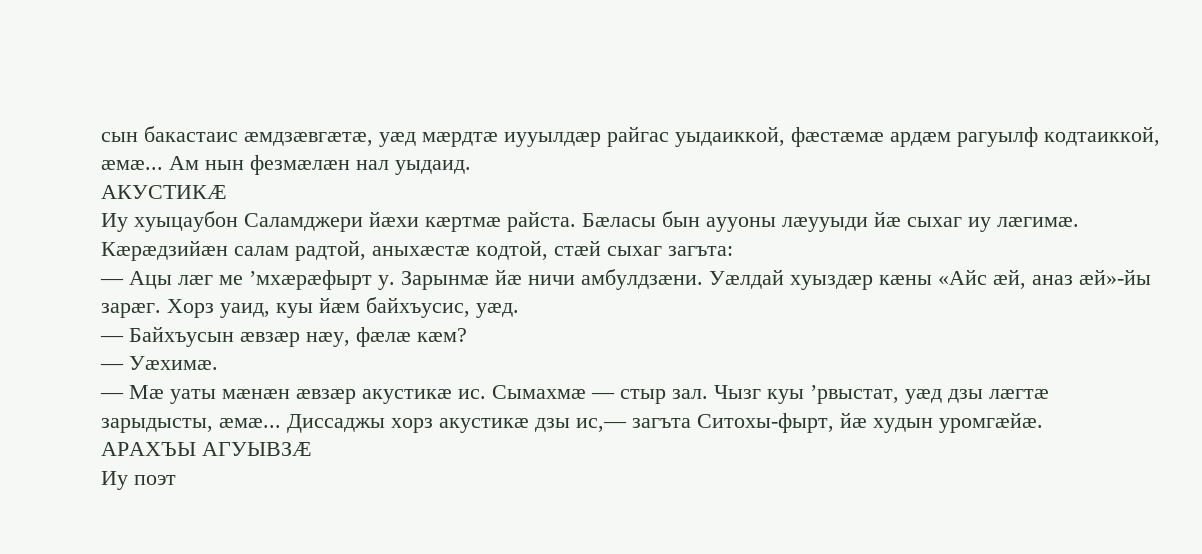сын бакастаис æмдзæвгæтæ, уæд мæрдтæ иууылдæр райгас уыдаиккой, фæстæмæ ардæм рагуылф кодтаиккой, æмæ... Ам нын фезмæлæн нал уыдаид.
АКУСТИКÆ
Иу хуыцаубон Саламджери йæхи кæртмæ райста. Бæласы бын аууоны лæууыди йæ сыхаг иу лæгимæ. Кæрæдзийæн салам радтой, аныхæстæ кодтой, стæй сыхаг загъта:
— Ацы лæг ме ’мхæрæфырт у. Зарынмæ йæ ничи амбулдзæни. Уæлдай хуыздæр кæны «Айс æй, аназ æй»-йы зарæг. Хорз уаид, куы йæм байхъусис, уæд.
— Байхъусын æвзæр нæу, фæлæ кæм?
— Уæхимæ.
— Мæ уаты мæнæн æвзæр акустикæ ис. Сымахмæ — стыр зал. Чызг куы ’рвыстат, уæд дзы лæгтæ зарыдысты, æмæ... Диссаджы хорз акустикæ дзы ис,— загъта Ситохы-фырт, йæ худын уромгæйæ.
АРАХЪЫ АГУЫВЗÆ
Иу поэт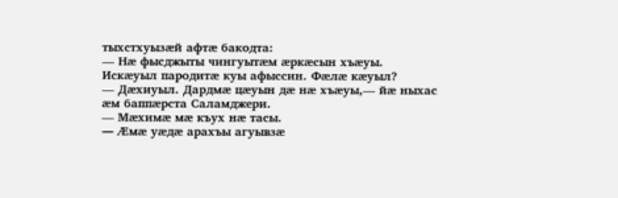тыхстхуызæй афтæ бакодта:
— Нæ фысджыты чингуытæм æркæсын хъæуы. Искæуыл пародитæ куы афыссин. Фæлæ кæуыл?
— Дæхиуыл. Дардмæ цæуын дæ нæ хъæуы,— йæ ныхас æм баппæрста Саламджери.
— Мæхимæ мæ къух нæ тасы.
— Æмæ уæдæ арахъы агуывзæ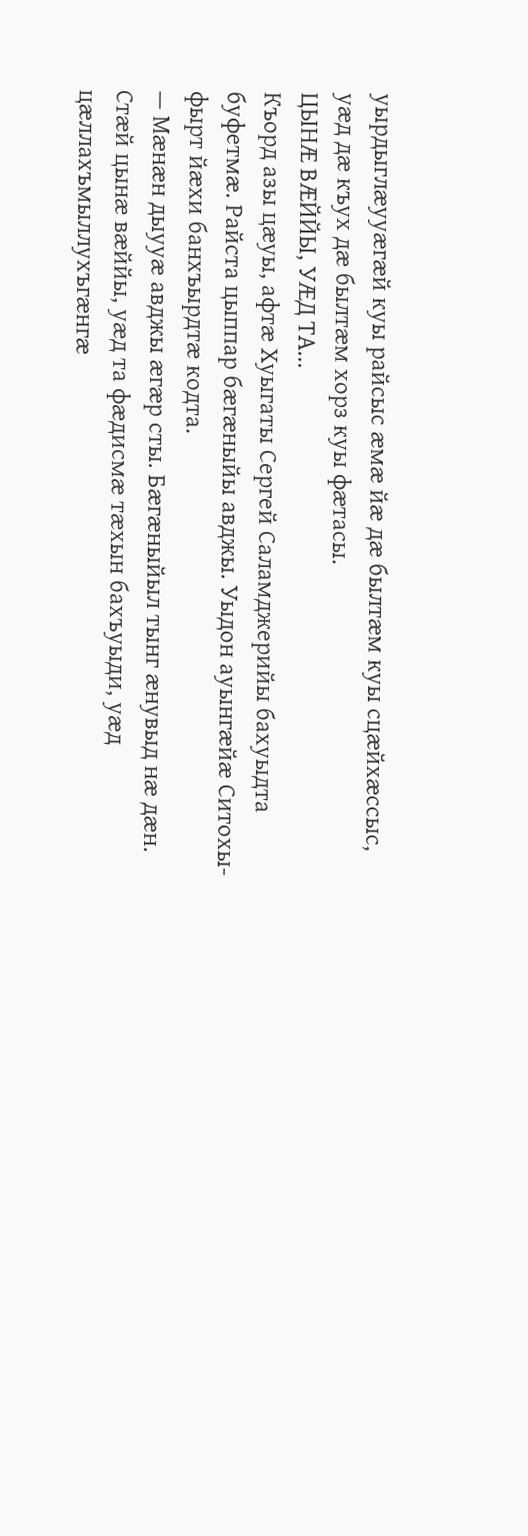уырдыглæууæгæй куы райсыс æмæ йæ дæ былтæм куы сцæйхæссыс, уæд дæ къух дæ былтæм хорз куы фæтасы.
ЦЫНÆ ВÆЙЙЫ, УÆД ТА...
Къорд азы цæуы, афтæ Хуыгаты Сергей Саламджерийы бахуыдта буфетмæ. Райста цыппар бæгæныйы авджы. Уыдон ауынгæйæ Ситохы-фырт йæхи банхъырдтæ кодта.
— Мæнæн дыууæ авджы æгæр сты. Бæгæныйыл тынг æнувыд нæ дæн. Стæй цынæ вæййы, уæд та фæдисмæ тæхын бахъуыди, уæд цæллахъмыллухъгæнгæ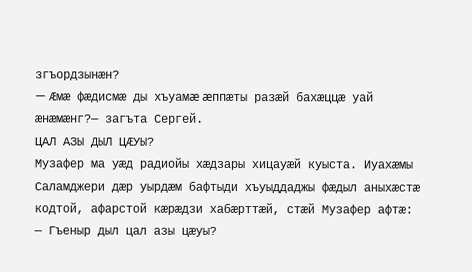згъордзынæн?
— Æмæ фæдисмæ ды хъуамæ æппæты разæй бахæццæ уай æнæмæнг?— загъта Сергей.
ЦАЛ АЗЫ ДЫЛ ЦÆУЫ?
Музафер ма уæд радиойы хæдзары хицауæй куыста. Иуахæмы Саламджери дæр уырдæм бафтыди хъуыддаджы фæдыл аныхæстæ кодтой, афарстой кæрæдзи хабæрттæй, стæй Музафер афтæ:
— Гъеныр дыл цал азы цæуы?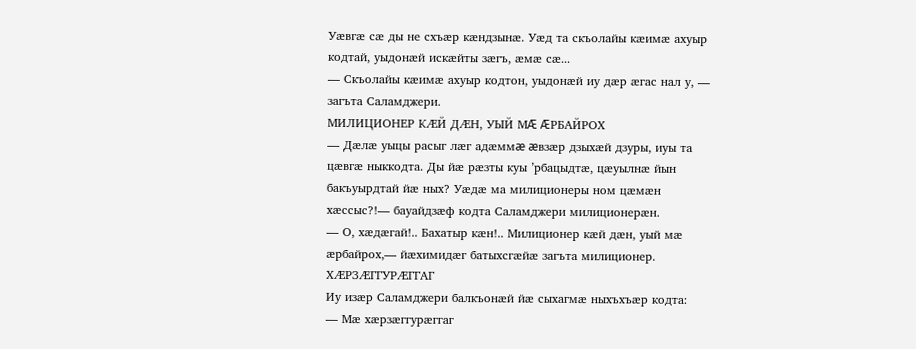Уæвгæ сæ ды не схъæр кæндзынæ. Уæд та скъолайы кæимæ ахуыр кодтай, уыдонæй искæйты зæгъ, æмæ сæ...
— Скъолайы кæимæ ахуыр кодтон, уыдонæй иу дæр æгас нал у, — загъта Саламджери.
МИЛИЦИОНЕР КÆЙ ДÆН, УЫЙ МÆ ÆРБАЙРОХ
— Дæлæ уыцы расыг лæг адæммæ æвзæр дзыхæй дзуры, иуы та цæвгæ ныккодта. Ды йæ рæзты куы ’рбацыдтæ, цæуылнæ йын бакъуырдтай йæ ных? Уæдæ ма милиционеры ном цæмæн хæссыс?!— бауайдзæф кодта Саламджери милиционерæн.
— О, хæдæгай!.. Бахатыр кæн!.. Милиционер кæй дæн, уый мæ æрбайрох,— йæхимидæг батыхсгæйæ загъта милиционер.
ХÆРЗÆГГУРÆГГАГ
Иу изæр Саламджери балкъонæй йæ сыхагмæ ныхъхъæр кодта:
— Мæ хæрзæггурæггаг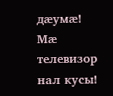дæумæ! Мæ телевизор нал кусы!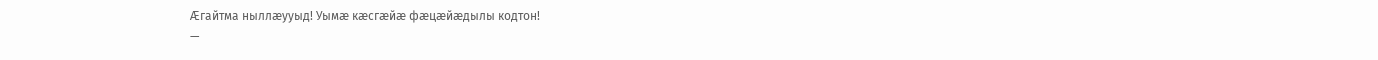Æгайтма ныллæууыд! Уымæ кæсгæйæ фæцæйæдылы кодтон!
—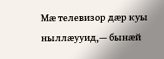Мæ телевизор дæр куы ныллæууид,— бынæй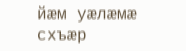йæм уæлæмæ схъæр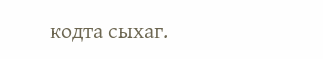кодта сыхаг.